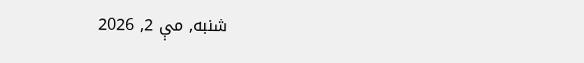شنبه, مې 2, 2026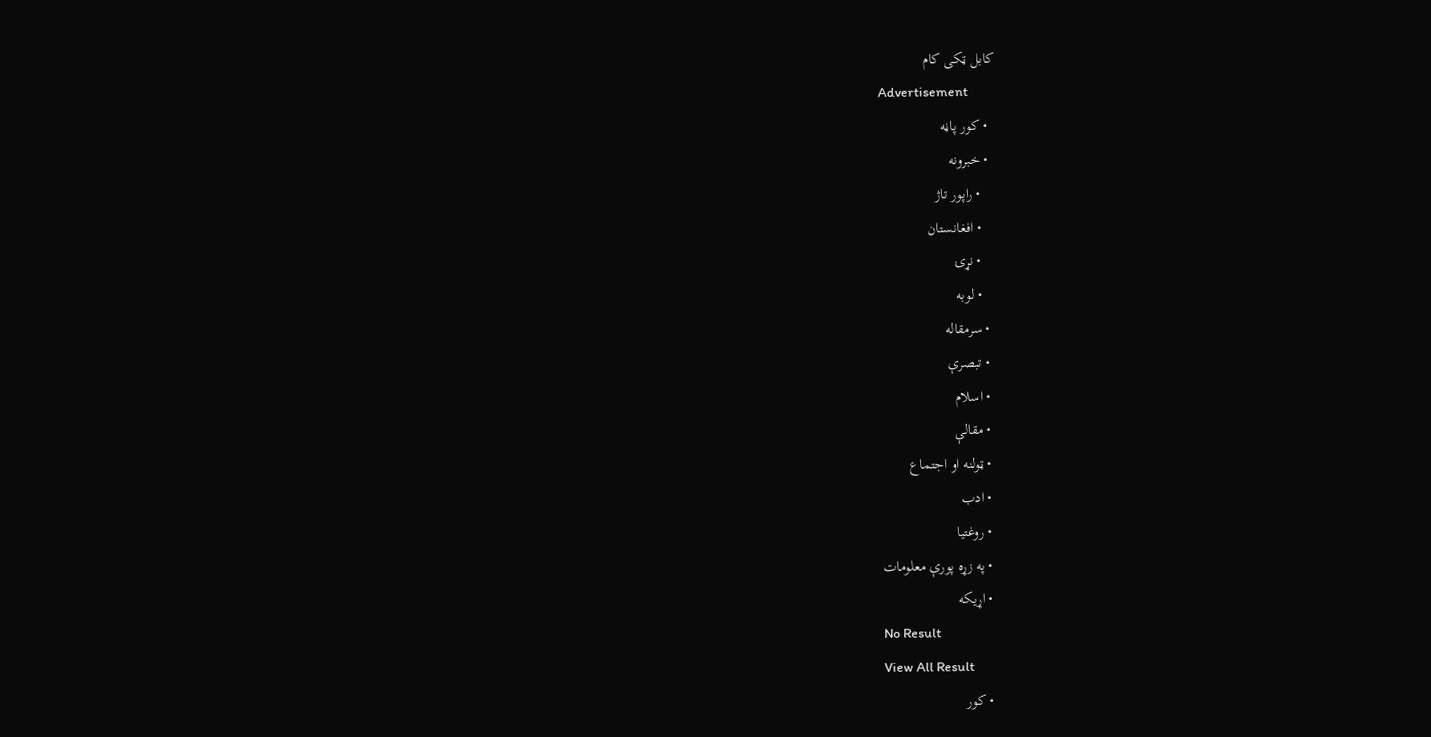کابل ټکی کام
Advertisement
  • کور پاڼه
  • خبرونه
    • راپور تاژ
    • افغانستان
    • نړۍ
    • لوبه
  • سرمقاله
  • تبصرې
  • اسلام
  • مقالې
  • ټولنه او اجتماع
  • ادب
  • روغتيا
  • په زړه پورې معلومات
  • اړيکه
No Result
View All Result
  • کور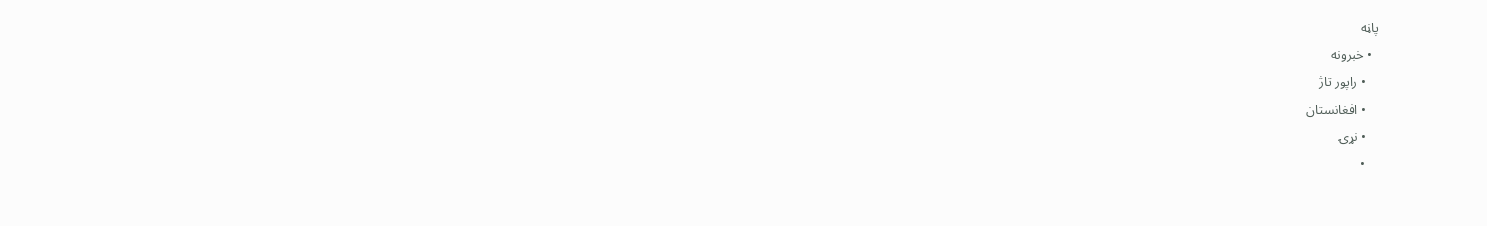پاڼه
  • خبرونه
    • راپور تاژ
    • افغانستان
    • نړۍ
    •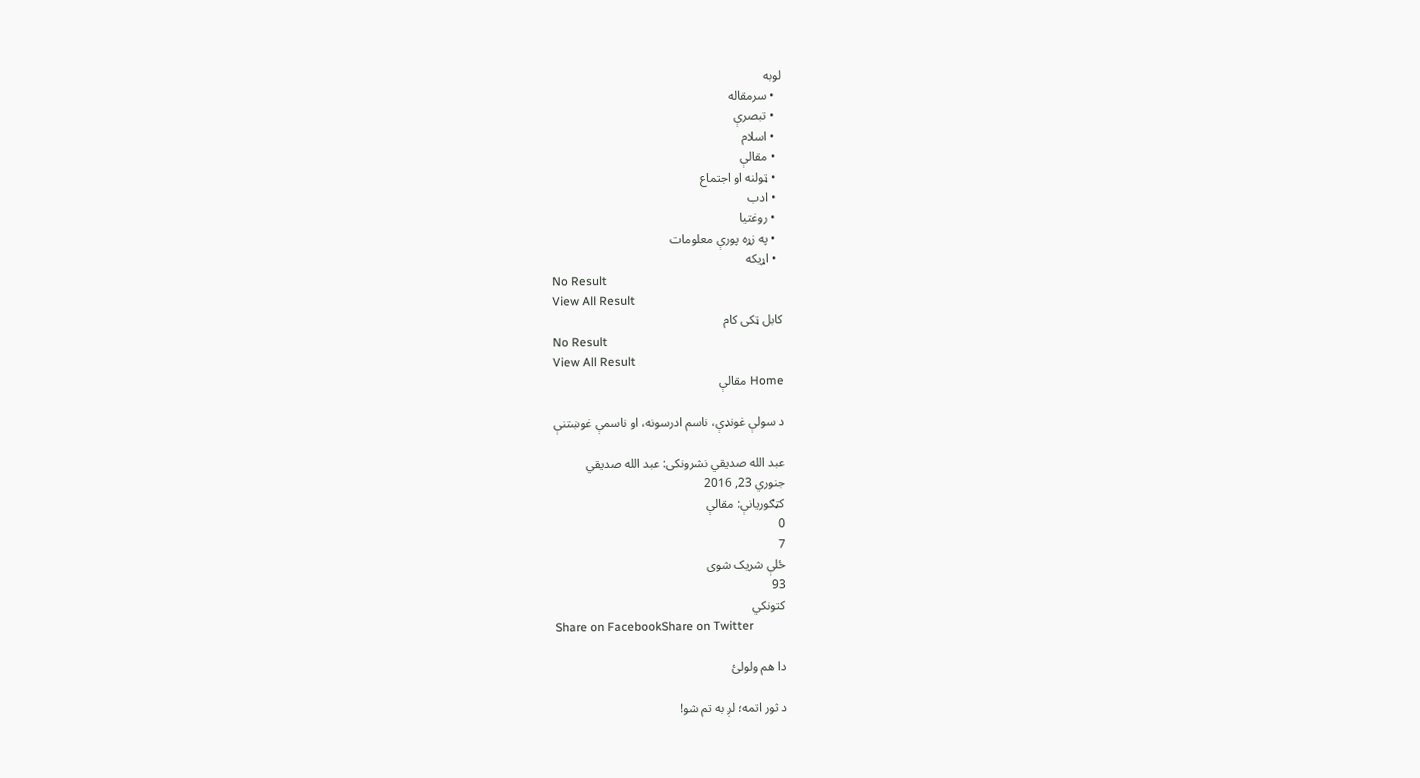لوبه
  • سرمقاله
  • تبصرې
  • اسلام
  • مقالې
  • ټولنه او اجتماع
  • ادب
  • روغتيا
  • په زړه پورې معلومات
  • اړيکه
No Result
View All Result
کابل ټکی کام
No Result
View All Result
Home مقالې

د سولې غونډې، ناسم ادرسونه، او ناسمې غوښتنې

عبد الله صديقي نشرونکی: عبد الله صديقي
جنوري 23, 2016
کټګوریانې: مقالې
0
7
ځلې شریک شوی
93
کتونکي
Share on FacebookShare on Twitter

دا هم ولولئ

د ثور اتمه؛ لږ به تم شو!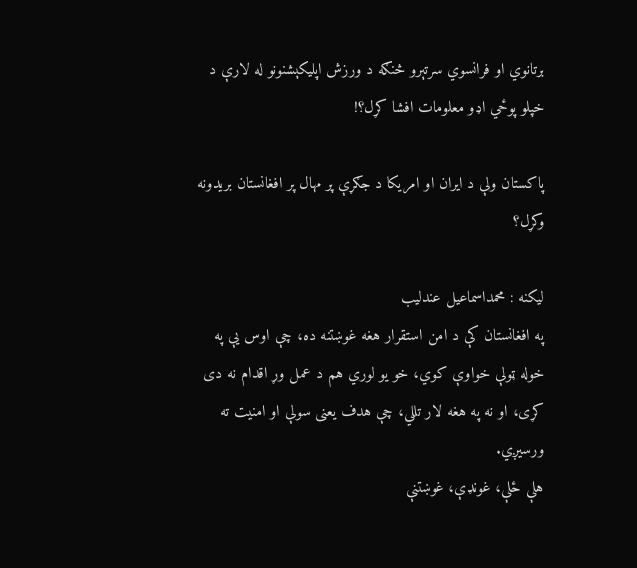برتانوي او فرانسوي سرتېرو څنګه د ورزش اپلیکېشنونو له لارې د خپلو پوځي اډو معلومات افشا کړل؟!

پاکستان ولې د ایران او امریکا د جګړې پر مهال پر افغانستان بریدونه وکړل؟

لیکنه : محمداسماعیل عندلیب
په افغانستان کې د امن استقرار هغه غوښتنه ده، چې اوس يې په خوله ټولې خواوې کوي، خو يو لوري هم د عمل وړ اقدام نه دی کړی، او نه په هغه لار تللي، چې هدف يعنی سولې او امنيت ته ورسيږي.
هلې ځلې، غونډې، غوښتنې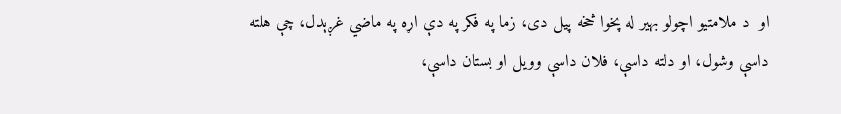او  د ملامتيو اچولو بهير له پخوا څخه پيل دی، زما په فکر په دې اړه په ماضي غږېدل، چې هلته داسې وشول، او دلته داسې، فلان داسې وويل او بستان داسې،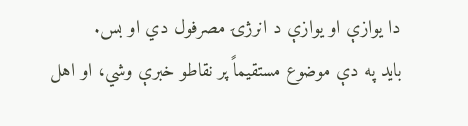دا يوازې او يوازې د انرژۍ مصرفول دي او بس.
بايد په دې موضوع مستقيماً پر نقاطو خبرې وشي، او اهل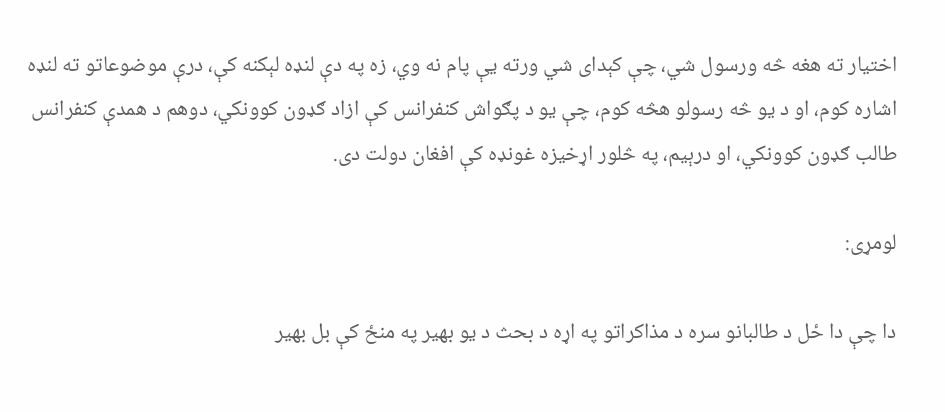اختيار ته هغه څه ورسول شي، چې کېدای شي ورته يې پام نه وي، زه په دې لنډه لېکنه کې، درې موضوعاتو ته لنډه اشاره کوم، او د يو څه رسولو هڅه کوم، چې يو د پګواش کنفرانس کې ازاد ګډون کوونکي، دوهم د همدې کنفرانس طالب ګډون کوونکي، او درېيم، په څلور اړخيزه غونډه کې افغان دولت دی.

لومړی:

دا چې دا ځل د طالبانو سره د مذاکراتو په اړه د بحث د يو بهير په منځ کې بل بهير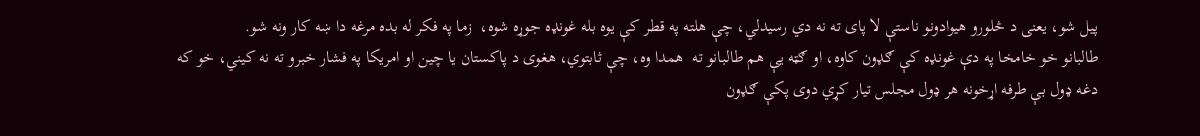پيل شو، يعنی د څلورو هيوادونو ناستې لا پای ته نه دي رسيدلي، چې هلته په قطر کې يوه بله غونډه جوړه شوه،  زما په فکر له بده مرغه دا ښه کار ونه شو.
طالبانو خو خامخا په دې غونډه کې ګډون کاوه، او ګټه يې هم طالبانو ته  همدا وه، چې ثابتوي، هغوی د پاکستان يا چين او امريکا په فشار خبرو ته نه کيني، خو که دغه ډول بې طرفه اړخونه هر ډول مجلس تيار کړي دوی پکې ګډون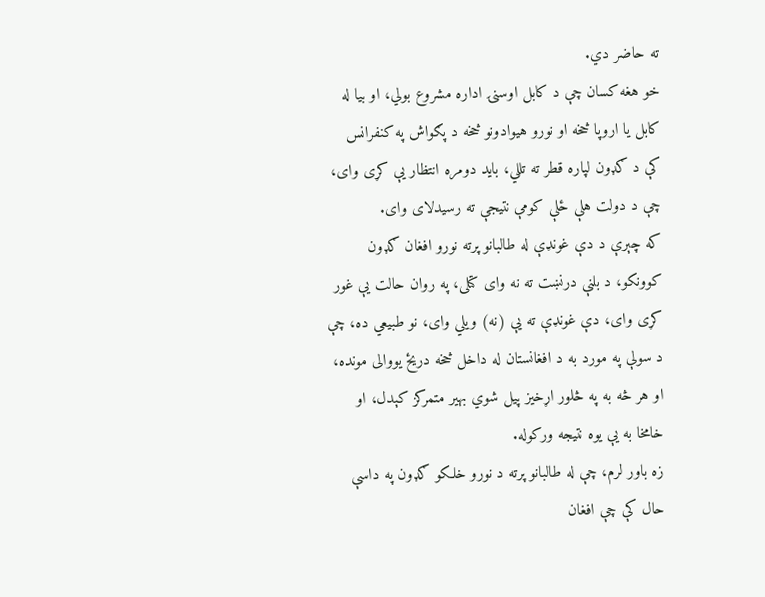ته حاضر دي.
خو هغه کسان چې د کابل اوسنۍ اداره مشروع بولي، او بيا له کابل يا اروپا څخه او نورو هيوادونو څخه د پګواش په کنفرانس کې د ګډون لپاره قطر ته تللي، بايد دومره انتظار يې کړی وای، چې د دولت هلې ځلې کومې نتيجې ته رسيدلای وای.
که چېرې د دې غونډې له طالبانو پرته نورو افغان ګډون کوونکو، د بلنې درنښت ته نه وای کتلی، په روان حالت يې غور کړی وای، دې غونډې ته يې (نه) ويلي وای، نو طبيعي ده، چې د سولې په مورد به د افغانستان له داخل څخه دريځ يووالی مونده، او هر څه به په څلور اړخيز پيل شوي بهير متمرکز کېدل، او خامخا به يې يوه نتيجه ورکوله.
زه باور لرم، چې له طالبانو پرته د نورو خلکو ګډون په داسې حال کې چې افغان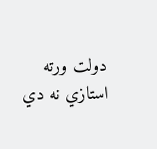دولت ورته استازي نه دي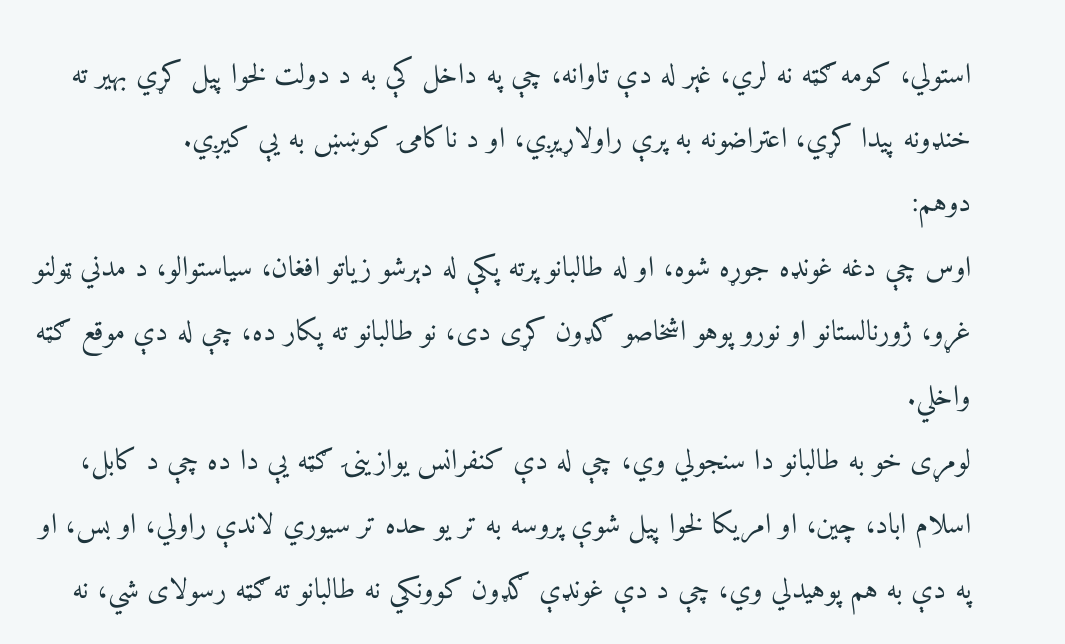استولي، کومه ګټه نه لري، غېر له دې تاوانه، چې په داخل کې به د دولت لخوا پيل کړي بهير ته خنډونه پيدا کړي، اعتراضونه به پرې راولاړيږي، او د ناکامۍ کوښښ به يې کيږي.
دوهم:
اوس چې دغه غونډه جوړه شوه، او له طالبانو پرته پکې له دېرشو زياتو افغان، سياستوالو، د مدني ټولنو غړو، ژورنالستانو او نورو پوهو اشخاصو ګډون کړی دی، نو طالبانو ته پکار ده، چې له دې موقع ګټه واخلي.
لومړی خو به طالبانو دا سنجولي وي، چې له دې کنفرانس يوازينۍ ګټه يې دا ده چې د کابل، اسلام اباد، چين، او امريکا لخوا پيل شوې پروسه به تر يو حده تر سيوري لاندې راولي، او بس، او په دې به هم پوهيدلي وي، چې د دې غونډې ګډون کوونکي نه طالبانو ته ګټه رسولای شي، نه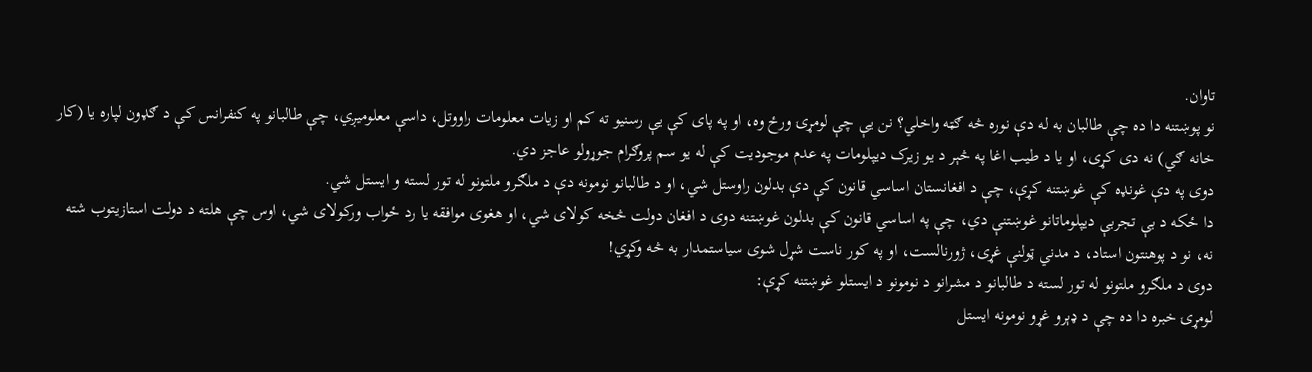تاوان.
نو پوښتنه دا ده چې طالبان به له دې نوره څه ګټه واخلي؟ نن يې چې لومړۍ ورځ وه، او په پای کې يې رسنيو ته کم او زيات معلومات راووتل، داسې معلوميږي، چې طالبانو په کنفرانس کې د ګډون لپاره يا (کار خانه ګي) نه دی کړی، او يا د طيب اغا په څېر د يو زيرک ديپلومات په عدم موجوديت کې له يو سم پروګرام جوړولو عاجز دي.
دوی په دې غونډه کې غوښتنه کړې، چې د افغانستان اساسي قانون کې دې بدلون راوستل شي، او د طالبانو نومونه دې د ملګرو ملتونو له تور لسته و ايستل شي.
دا ځکه د بې تجربې ديپلوماتانو غوښتنې دي، چې په اساسي قانون کې بدلون غوښتنه دوی د افغان دولت څخه کولای شي، او هغوی موافقه يا رد ځواب ورکولای شي، اوس چې هلته د دولت استازيتوب شته نه، نو د پوهنتون استاد، د مدني ټولنې غړی، ژورنالست، او په کور ناست شړل شوی سياستمدار به څه وکړي!
دوی د ملګرو ملتونو له تور لسته د طالبانو د مشرانو د نومونو د ايستلو غوښتنه کړې:
لومړۍ خبره دا ده چې د ډېرو غړو نومونه ايستل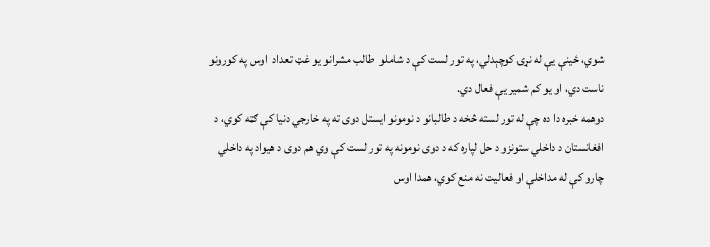شوي، ځينې يې له نړۍ کوچېدلي، په تور لست کې د شاملو  طالب مشرانو يو غټ تعداد  اوس په کورونو ناست دي، او يو کم شمير يې فعال دي.
دوهمه خبره دا ده چې له تور لسته څخه د طالبانو د نومونو ايستل دوی ته په خارجي دنيا کې ګټه کوي، د افغانستان د داخلي ستونزو د حل لپاره که د دوی نومونه په تور لست کې وي هم دوی د هيواد په داخلي چارو کې له مداخلې او فعاليت نه منع کوي، همدا اوس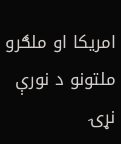امريکا او ملګرو ملتونو د نورې نړۍ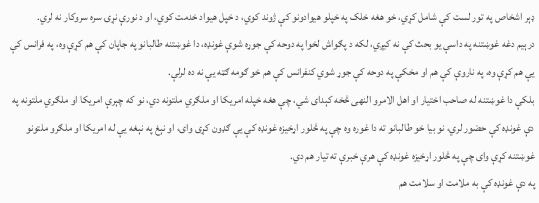ډېر اشخاص په تور لست کې شامل کړي، خو هغه خلک په خپلو هيوادونو کې ژوند کوي، د خپل هيواد خدمت کوي، او د نورې نړۍ سره سروکار نه لري.
درېيم دغه غوښتنه په داسې يو بحث کې نه کيږي، لکه د پګواش لخوا په دوحه کې جوړه شوې غونډه، دا غوښتنه طالبانو په جاپان کې هم کړې وه، په فرانس کې يې هم کړې وه، په ناروې کې هم او مخکې په دوحه کې جوړ شوي کنفرانس کې هم خو ګومه ګټه يې نه ده لرلې.
بلکې دا غوښتنه له صاحب اختيار او اهل الامرو النهی څخه کېدای شي، چې هغه خپله امريکا او ملګري ملتونه دي، نو که چېرې امريکا او ملګري ملتونه په دې غونډه کې حضور لري، نو بيا خو طالبانو ته دا غوره وه چې په څلور اړخيزه غونډه کې يې ګډون کړی وای، او نېغ په نېغه يې له امريکا او ملګرو ملتونو غوښتنه کړې وای چې په څلور اړخيزه غونډه کې هرې خبرې ته تيار هم دي.
په دې غونډه کې به ملامت او سلامت هم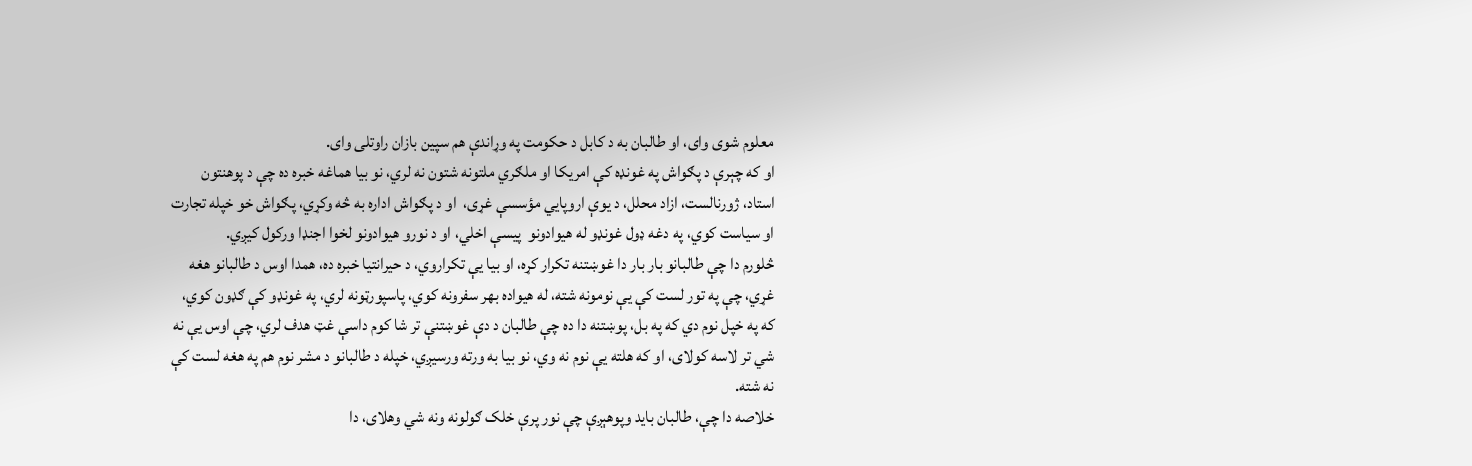معلوم شوی وای، او طالبان به د کابل د حکومت په وړاندې هم سپين بازان راوتلی وای.
او که چېرې د پګواش په غونډه کې امريکا او ملګري ملتونه شتون نه لري، نو بيا هماغه خبره ده چې د پوهنتون استاد، ژورنالست، ازاد محلل، د يوې اروپايي مؤسسې غړی،  او د پګواش اداره به څه وکړي، پګواش خو خپله تجارت او سياست کوي، په دغه ډول غونډو له هيوادونو  پيسې اخلي، او د نورو هيوادونو لخوا اجنډا ورکول کيږي.
څلورم دا چې طالبانو بار بار دا غوښتنه تکرار کړه، او بيا يې تکراروي، د حيرانتيا خبره ده، همدا اوس د طالبانو هغه غړي، چې په تور لست کې يې نومونه شته، له هيواده بهر سفرونه کوي، پاسپورټونه لري، په غونډو کې ګډون کوي، که په خپل نوم دي که په بل، پوښتنه دا ده چې طالبان د دې غوښتنې تر شا کوم داسې غټ هدف لري، چې اوس يې نه شي تر لاسه کولای، او که هلته يې نوم نه وي، نو بيا به ورته ورسيږي، خپله د طالبانو د مشر نوم هم په هغه لست کې نه شته.
خلاصه دا چې، طالبان بايد وپوهېږې چې نور پرې خلک ګولونه ونه شي وهلای، دا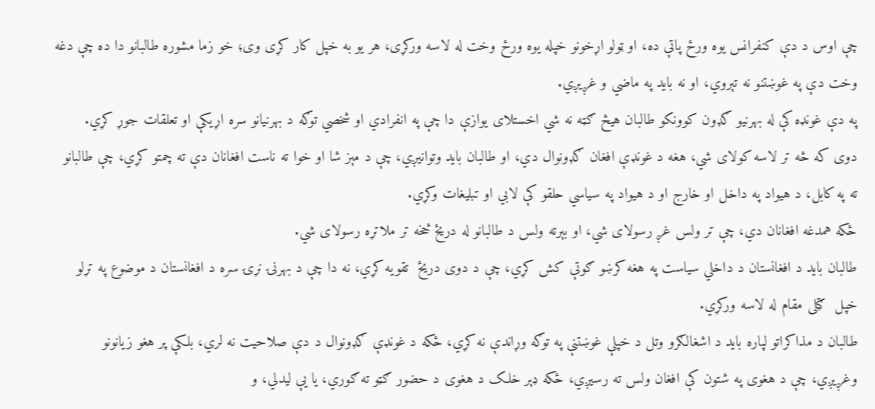چې اوس د دې کنفرانس يوه ورځ پاتې ده، او ټولو اړخونو خپله يوه ورځ وخت له لاسه ورکړی، هر يو به خپل کار کړی وی؛ خو زما مشوره طالبانو دا ده چې دغه وخت دې په غوښتنو نه تېروي، او نه بايد په ماضي و غږيږي.
په دې غونډه کې له بهرنيو ګډون کوونکو طالبان هيڅ ګټه نه شي اخستلای يوازې دا چې په انفرادي او شخصي توګه د بهرنيانو سره اړيکې او تعلقات جوړ کړي.
دوی که څه تر لاسه کولای شي، هغه د غونډې افغان ګډونوال دي، او طالبان بايد وتوانيږي، چې د مېز شا او خوا ته ناست افغانان دې ته چمتو کړي، چې طالبانو ته په کابل، د هيواد په داخل او خارج او د هيواد په سياسي حلقو کې لابي او تبليغات وکړي.
ځکه همدغه افغانان دي، چې تر ولس غږ رسولای شي، او بېرته ولس د طالبانو له دريځ څخه تر ملاتړه رسولای شي.
طالبان بايد د افغانستان د داخلي سياست په هغه کرښو ګوتې کش کړي، چې د دوی دريځ  تقويه کړي، نه دا چې د بهرنۍ نړۍ سره د افغانستان د موضوع په تړلو خپل  ګټلی مقام له لاسه ورکړي.
طالبان د مذاکراتو لپاره بايد د اشغالګرو وتل د خپلې غوښتنې په توګه وړاندې نه کړي، ځکه د غونډې ګډونوال د دې صلاحيت نه لري، بلکې پر هغو زيانونو وغږيږي، چې د هغوی په شتون کې افغان ولس ته رسيږي، ځکه ډېر خلک د هغوی د حضور ګټو ته ګوري، يا يې ليدلي، و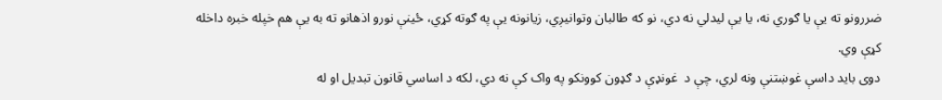ضررونو ته يې يا ګوري نه، يا يې ليدلي نه دي، نو که طالبان وتوانيږي، زيانونه يې په ګوته کړي، ځينې نورو اذهانو ته به يې هم خپله خبره داخله کړې وي.
دوی بايد داسې غوښتنې ونه لري، چې د  غونډې د ګډون کوونکو په واک کې نه دي، لکه د اساسي قانون تبديل او له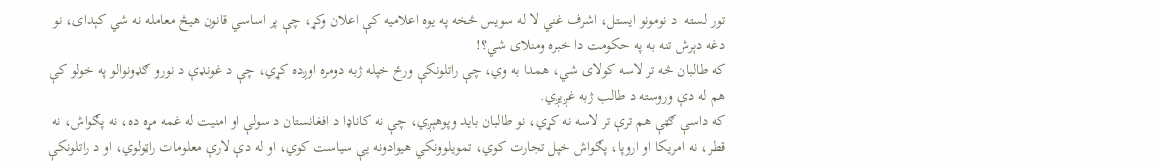تور لسته  د نومونو ايستل، اشرف غني لا له سويس څخه په يوه اعلاميه کې اعلان وکړ، چې پر اساسي قانون هيڅ معامله نه شي کېدای، نو دغه دېرش تنه به په حکومت دا خبره ومنلای شي؟!
که طالبان څه تر لاسه کولای شي، همدا به وي، چې راتلونکې ورځ خپله ژبه دومره اوږده کړي، چې د غونډې د نورو ګډونوالو په خولو کې هم له دې وروسته د طالب ژبه غږيږي.
که داسې ګټې هم ترې تر لاسه نه کړي، نو طالبان بايد وپوهېږي، چې نه کاناډا د افغانستان د سولې او امنيت له غمه مړه ده، نه پګواش، نه قطر، نه امريکا او اروپا، پګواش خپل تجارت کوي، تمويلوونکي هيوادونه يې سياست کوي، او له دې لارې معلومات راټولوي، او د راتلونکې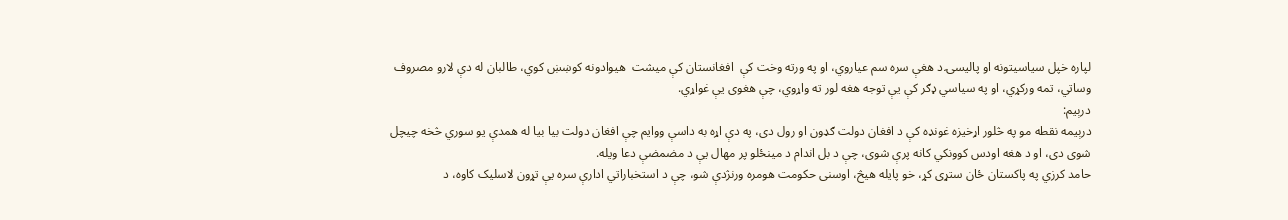لپاره خپل سياسيتونه او پاليسۍ د هغې سره سم عياروي، او په ورته وخت کې  افغانستان کې ميشت  هيوادونه کوښښ کوي، طالبان له دې لارو مصروف وساتي، تمه ورکړي، او په سياسي ډګر کې يې توجه هغه لور ته واړوي، چې هغوی يې غواړي.
درېيم:
درېيمه نقطه مو په څلور اړخيزه غونډه کې د افغان دولت ګډون او رول دی، په دې اړه به داسې ووايم چې افغان دولت بيا بيا له همدې يو سوري څخه چيچل شوی دی، او د هغه اودس کوونکي کانه پرې شوی، چې د بل اندام د مينځلو پر مهال يې د مضمضې دعا ويله.
حامد کرزي په پاکستان ځان ستړی کړ، خو پايله هيڅ، اوسنی حکومت هومره ورنژدې شو، چې د استخباراتي ادارې سره يې تړون لاسليک کاوه، د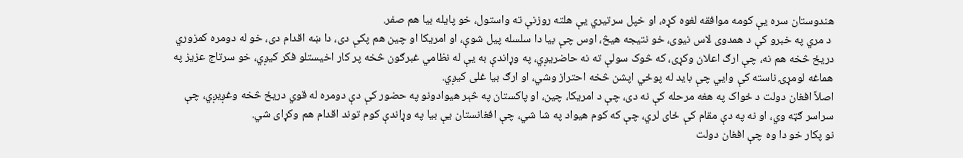هندوستان سره يې کومه موافقه لغوه کړه، او خپل سرتيري يې هلته روزنې ته واستول، خو پايله بيا هم صفر.
 د مري په خبرو کې د همدوی لاس نيوی، خو نتيجه هيڅ، اوس چې بيا دا سلسله پيل شوې، او امريکا او چين هم پکې دی، دا ښه اقدام دی، خو له دومره کمزوري دريځ څخه هم نه، چې ارګ اعلان وکړی، که څوک سولې ته نه حاضريږي، په وړاندې به يې له نظامي غبرګون څخه پر کار اخيستلو فکر کيږي، خو سرتاج عزيز په هماغه لومړۍ ناسته کې وايي چې بايد له پوځي اپشن څخه احتراز وشي، او ارګ بيا غلی کيږي.
اصلاً افغان دولت د ځواک په هغه مرحله کې نه دی، چې د امريکا، چين، او پاکستان په څېر هيوادونو په حضور کې دې دومره له قوي دريځ څخه وغږيږي، چې سراسر ګټه وي، او نه په دې مقام کې ځای لري، چې که کوم هيواد په شا شي، چې افغانستان يې بيا په وړاندې کوم توند اقدام هم وکړای شي.
نو پکار خو دا وه چې افغان دولت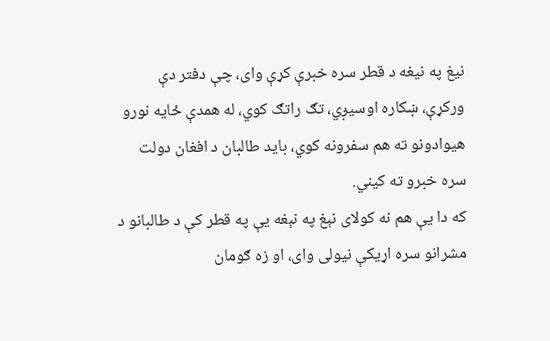نيغ په نيغه د قطر سره خبرې کړې وای، چې دفتر دې ورکړې، ښکاره اوسيږي، تګ راتګ کوي، له همدې ځايه نورو هيوادونو ته هم سفرونه کوي، بايد طالبان د افغان دولت سره خبرو ته کيني.
که دا يې هم نه کولای نېغ په نېغه يې په قطر کې د طالبانو د مشرانو سره اړيکې نيولی وای، او زه ګومان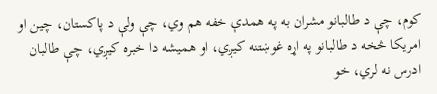کوم، چې د طالبانو مشران به په همدې خفه هم وي، چې ولې د پاکستان، چين او امريکا څخه د طالبانو په اړه غوښتنه کيږي، او هميشه دا خبره کيږي، چې طالبان ادرس نه لري، خو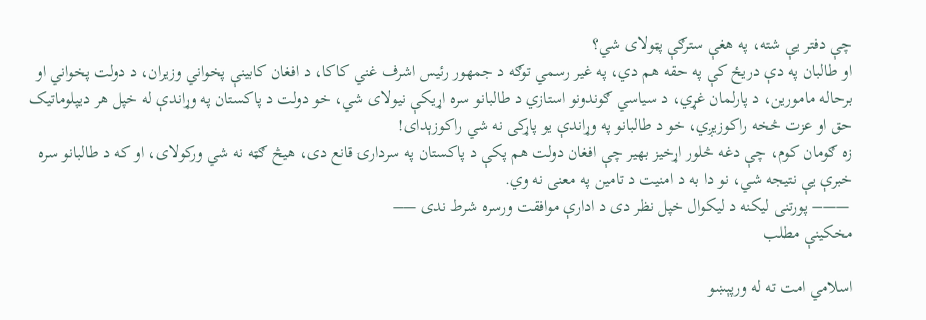چې دفتر يې شته، په هغې سترګې پټولای شي؟
او طالبان په دې دريځ کې په حقه هم دي، په غير رسمي توګه د جمهور رئيس اشرف غني کاکا، د افغان کابينې پخواني وزيران، د دولت پخواني او برحاله مامورين، د پارلمان غړي، د سياسي ګوندونو استازي د طالبانو سره اړيکې نيولای شي، خو دولت د پاکستان په وړاندې له خپل هر ديپلوماتيک حق او عزت څخه راکوزيږي، خو د طالبانو په وړاندې يو پاړکی نه شي راکوزېدای!
زه ګومان کوم، چې دغه څلور اړخيز بهير چې افغان دولت هم پکې د پاکستان په سردارۍ قانع دی، هيڅ ګټه نه شي ورکولای، او که د طالبانو سره خبرې يې نتيجه شي، نو دا به د امنيت د تامين په معنی نه وي.
 ——– پورتنی لیکنه د لیکوال خپل نظر دی د ادارې موافقت ورسره شرط ندی —–
مخکینې مطلب

اسلامي امت ته له ورپېښو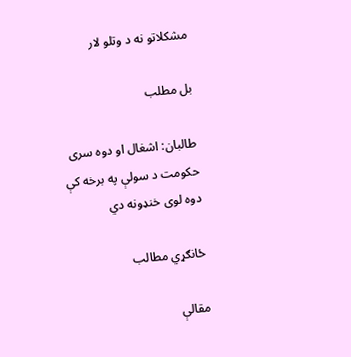مشکلاتو نه د وتلو لار

بل مطلب

طالبان: اشغال او دوه سری حکومت د سولې په برخه کې دوه لوی خنډونه دي

ځانګړي مطالب

مقالې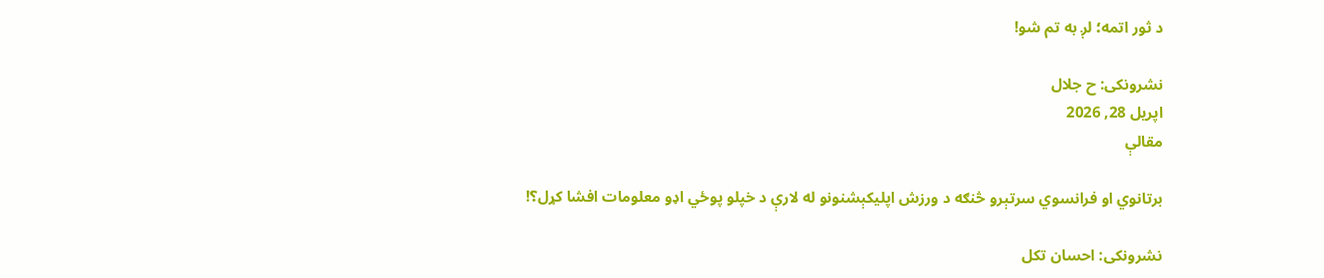د ثور اتمه؛ لږ به تم شو!

نشرونکی: ح جلال
اپریل 28, 2026
مقالې

برتانوي او فرانسوي سرتېرو څنګه د ورزش اپلیکېشنونو له لارې د خپلو پوځي اډو معلومات افشا کړل؟!

نشرونکی: احسان تکل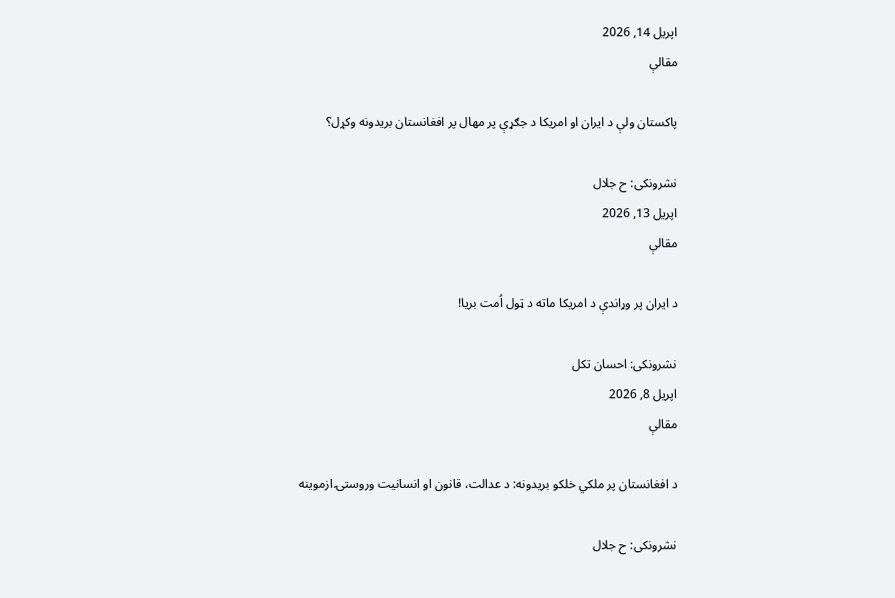اپریل 14, 2026
مقالې

پاکستان ولې د ایران او امریکا د جګړې پر مهال پر افغانستان بریدونه وکړل؟

نشرونکی: ح جلال
اپریل 13, 2026
مقالې

د ایران پر وړاندې د امریکا ماته د ټول اُمت بریا!

نشرونکی: احسان تکل
اپریل 8, 2026
مقالې

د افغانستان پر ملکي خلکو بریدونه: د عدالت، قانون او انسانیت وروستۍ ازموینه

نشرونکی: ح جلال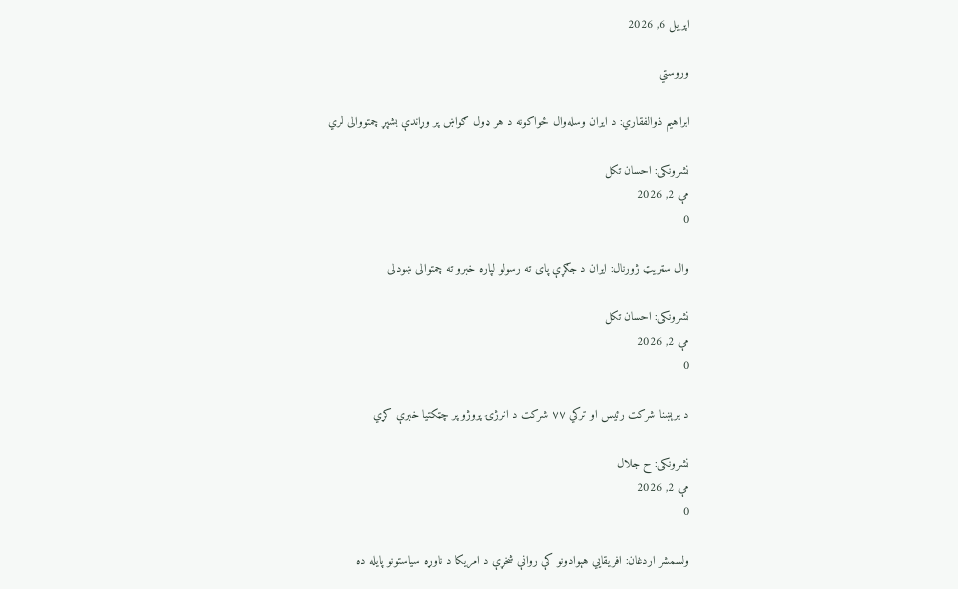اپریل 6, 2026

وروستي

ابراهیم ذوالفقاري: د ایران وسله‌وال ځواکونه د هر ډول ګواښ پر وړاندې بشپړ چمتووالی لري

نشرونکی: احسان تکل
مې 2, 2026
0

وال سټریټ ژورنال: ایران د جګړې پای ته رسولو لپاره خبرو ته چمتوالی ښودلی

نشرونکی: احسان تکل
مې 2, 2026
0

د برېښنا شرکت رئیس او ترکي ۷۷ شرکت د انرژۍ پروژو پر چټکتیا خبرې کړي

نشرونکی: ح جلال
مې 2, 2026
0

ولسمشر اردغان: افریقایي هېوادونو کې روانې شخړې د امریکا د ناوړه سیاستونو پایله ده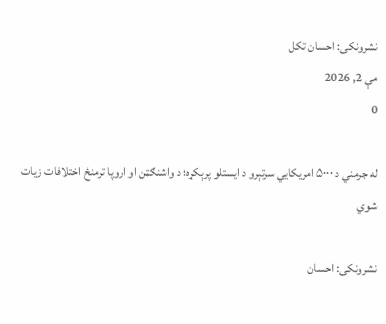نشرونکی: احسان تکل
مې 2, 2026
0

له جرمني د ۵۰۰۰ امریکایي سرتېرو د ایستلو پرېکړه؛ د واشنګټن او اروپا ترمنځ اختلافات زیات شوي

نشرونکی: احسان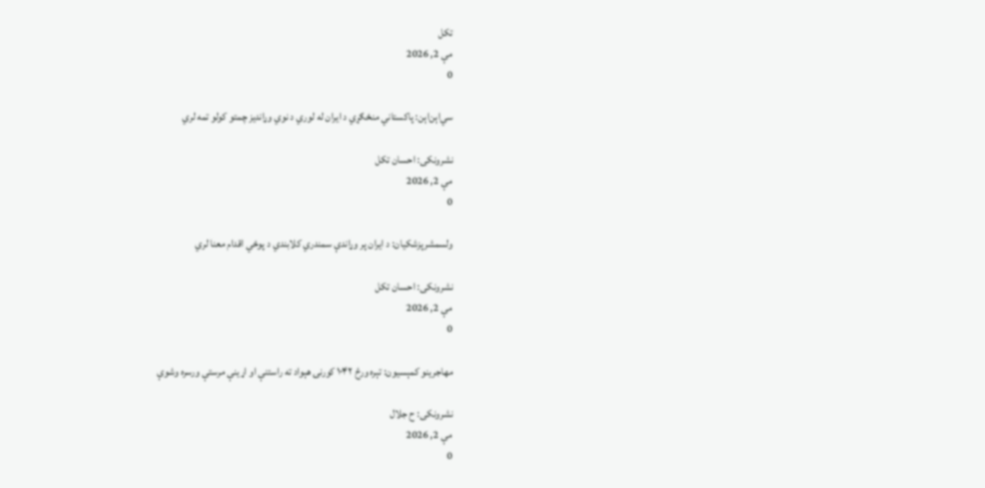تکل
مې 2, 2026
0

سي‌اېن‌اېن: پاکستاني منځګړي د ایران له لوري د نوي وړاندیز چمتو کولو تمه لري

نشرونکی: احسان تکل
مې 2, 2026
0

ولسمشرپزشکیان: د ایران پر وړاندې سمندري کلابندي د پوځي اقدام معنا لري

نشرونکی: احسان تکل
مې 2, 2026
0

مهاجرينو کمېسیون: تېره ورځ ۱۰۴۲ کورنۍ هېواد ته راستنې او اړينې مرستې ورسره وشوې

نشرونکی: ح جلال
مې 2, 2026
0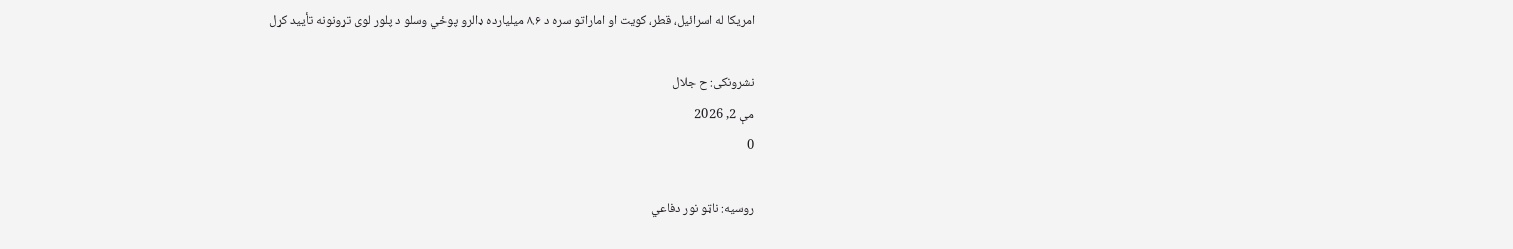امریکا له اسرائیل، قطر، کویت او اماراتو سره د ۸.۶ میلیارده ډالرو پوځي وسلو د پلور لوی تړونونه تأیید کړل

نشرونکی: ح جلال
مې 2, 2026
0

روسیه: ناټو نور دفاعي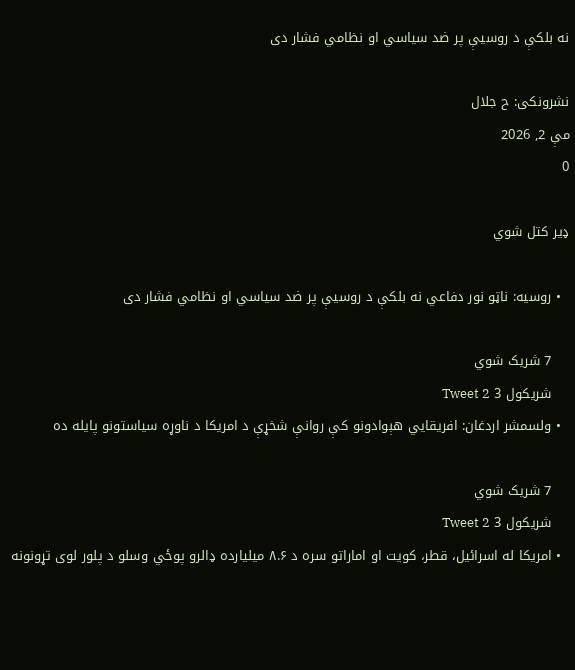نه بلکې د روسیې پر ضد سیاسي او نظامي فشار دی

نشرونکی: ح جلال
مې 2, 2026
0

ډیر کتل شوي

  • روسیه: ناټو نور دفاعي نه بلکې د روسیې پر ضد سیاسي او نظامي فشار دی

    7 شریک شوي
    شریکول 3 Tweet 2
  • ولسمشر اردغان: افریقایي هېوادونو کې روانې شخړې د امریکا د ناوړه سیاستونو پایله ده

    7 شریک شوي
    شریکول 3 Tweet 2
  • امریکا له اسرائیل، قطر، کویت او اماراتو سره د ۸.۶ میلیارده ډالرو پوځي وسلو د پلور لوی تړونونه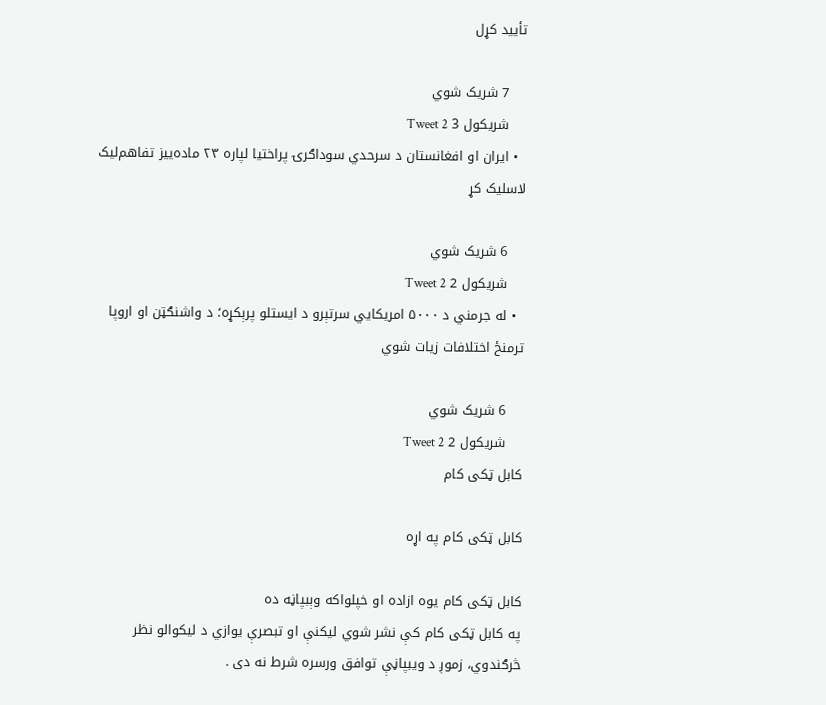تأیید کړل

    7 شریک شوي
    شریکول 3 Tweet 2
  • ایران او افغانستان د سرحدي سوداګرۍ پراختیا لپاره ۲۳ ماده‌ییز تفاهم‌لیک لاسلیک کړ

    6 شریک شوي
    شریکول 2 Tweet 2
  • له جرمني د ۵۰۰۰ امریکایي سرتېرو د ایستلو پرېکړه؛ د واشنګټن او اروپا ترمنځ اختلافات زیات شوي

    6 شریک شوي
    شریکول 2 Tweet 2
کابل ټکی کام

کابل ټکی کام په اړه

کابل ټکی کام یوه ازاده او خپلواکه وېبپاڼه ده
په کابل ټکی کام کې نشر شوي لیکنې او تبصرې یوازي د لیکوالو نظر څرګندوي، زموږ د ویبپاڼې توافق ورسره شرط نه دی .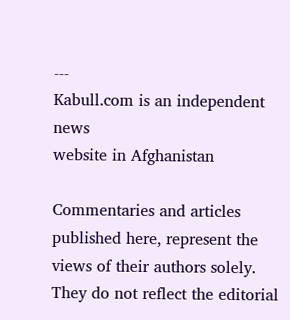---
Kabull.com is an independent news
website in Afghanistan

Commentaries and articles published here, represent the views of their authors solely. They do not reflect the editorial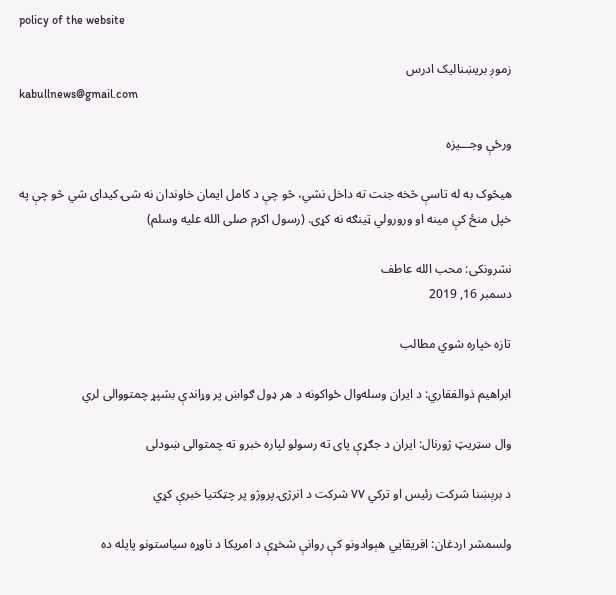policy of the website

زموږ بريښنالیک ادرس
kabullnews@gmail.com

ورځې وجـــيزه

هیڅوک به له تاسې څخه جنت ته داخل نشي، څو چې د کامل ایمان خاوندان نه شۍ کیدای شي څو چې په خپل منځ کې مینه او ورورولي ټینګه نه کړی. (رسول اکرم صلی الله علیه وسلم)

نشرونکی: محب الله عاطف
دسمبر 16, 2019

تازه خپاره شوي مطالب

ابراهیم ذوالفقاري: د ایران وسله‌وال ځواکونه د هر ډول ګواښ پر وړاندې بشپړ چمتووالی لري

وال سټریټ ژورنال: ایران د جګړې پای ته رسولو لپاره خبرو ته چمتوالی ښودلی

د برېښنا شرکت رئیس او ترکي ۷۷ شرکت د انرژۍ پروژو پر چټکتیا خبرې کړي

ولسمشر اردغان: افریقایي هېوادونو کې روانې شخړې د امریکا د ناوړه سیاستونو پایله ده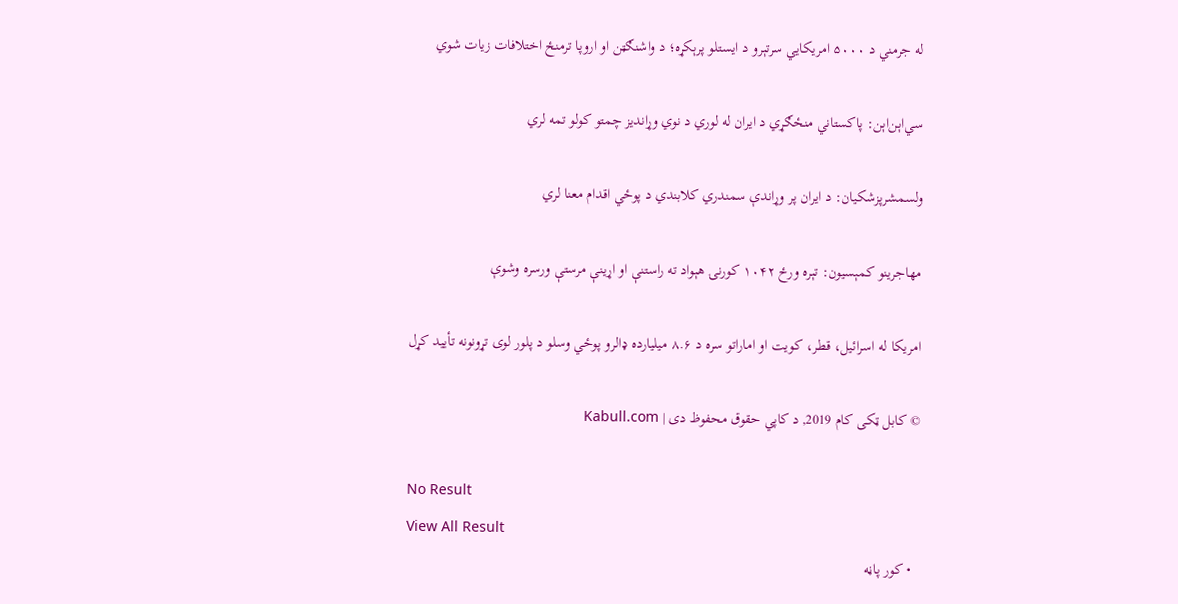له جرمني د ۵۰۰۰ امریکایي سرتېرو د ایستلو پرېکړه؛ د واشنګټن او اروپا ترمنځ اختلافات زیات شوي

سي‌اېن‌اېن: پاکستاني منځګړي د ایران له لوري د نوي وړاندیز چمتو کولو تمه لري

ولسمشرپزشکیان: د ایران پر وړاندې سمندري کلابندي د پوځي اقدام معنا لري

مهاجرينو کمېسیون: تېره ورځ ۱۰۴۲ کورنۍ هېواد ته راستنې او اړينې مرستې ورسره وشوې

امریکا له اسرائیل، قطر، کویت او اماراتو سره د ۸.۶ میلیارده ډالرو پوځي وسلو د پلور لوی تړونونه تأیید کړل

© کابل ټکی کام 2019, د کاپي حقوق محفوظ دی | Kabull.com

No Result
View All Result
  • کور پاڼه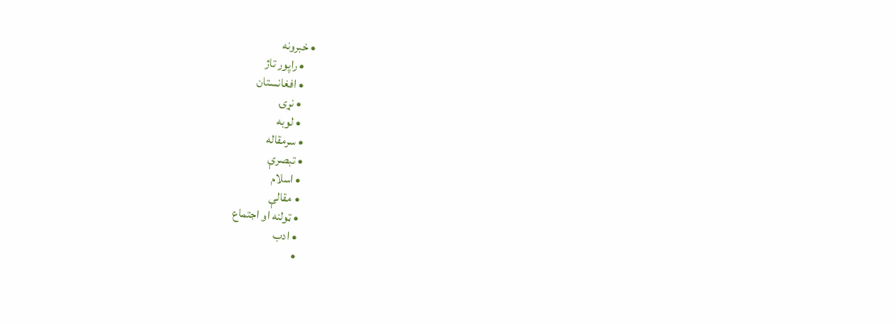• خبرونه
    • راپور تاژ
    • افغانستان
    • نړۍ
    • لوبه
  • سرمقاله
  • تبصرې
  • اسلام
  • مقالې
  • ټولنه او اجتماع
  • ادب
  •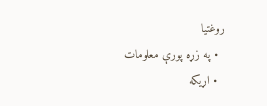روغتيا
  • په زړه پورې معلومات
  • اړيکه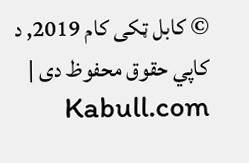© کابل ټکی کام 2019, د کاپي حقوق محفوظ دی | Kabull.com